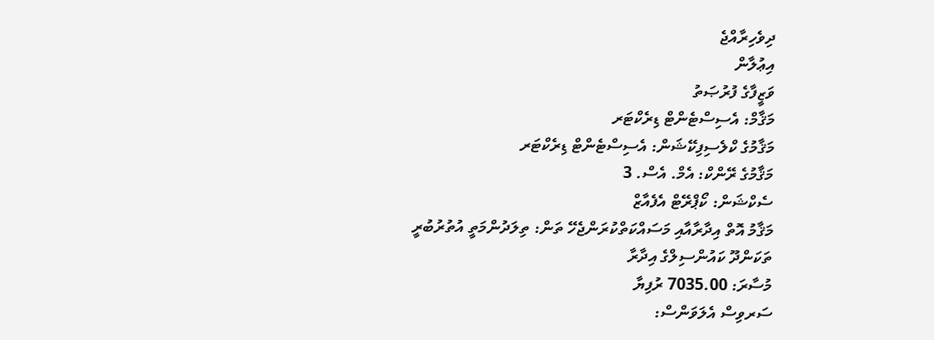ދިވެހިރާއްޖެ
އިޢުލާން
ވަޒީފާގެ ފުރުޞަތު
މަޤާމް: އެސިސްޓެންޓް ޑިރެކްޓަރ
މަޤާމުގެ ކްލެސިފިކޭޝަން: އެސިސްޓެންޓް ޑިރެކްޓަރ
މަޤާމުގެ ރޭންކް: އެމް. އެސް. 3
ސެކްޝަން: ކޯޕްރޭޓް އެފެއާޒް
މަޤާމު އޮތް އިދާރާއާއި މަސައްކަތްކުރަންޖެހޭ ތަން: ތިލަދުންމަތީ އުތުރުބުރީ ތަކަންދޫ ކައުންސިލްގެ އިދާރާ
މުސާރަ: 7035.00 ރުފިޔާ
ސަރވިސް އެލަވަންސް: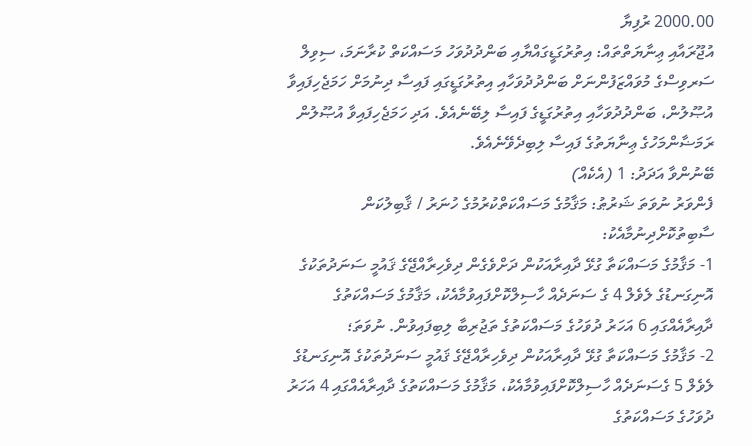2000.00 ރުފިޔާ
އުޖޫރައާއި ޢިނާޔަތްތައް: އިތުރުގަޑީގައްޔާއި ބަންދުދުވަހު މަސައްކަތް ކުރާނަމަ، ސިވިލް ސަރވިސްގެ މުވައްޒަފުންނަށް ބަންދުދުވަހާއި އިތުރުގަޑީގައި ފައިސާ ދިނުމަށް ހަމަޖެހިފައިވާ އުޞޫލުން، ބަންދުދުވަހާއި އިތުރުގަޑީގެ ފައިސާ ލިބޭނެއެވެ. އަދި ހަމަޖެހިފައިވާ އުޞޫލުން ރަމަޟާންމަހުގެ ޢިނާޔަތުގެ ފައިސާ ލިބިދެވޭނެއެވެ.
ބޭނުންވާ އަދަދު: 1 (އެކެއް)
ފެންވަރު ނުވަތަ ޝަރުޠު: މަޤާމުގެ މަސައްކަތްކުރުމުގެ ހުނަރު / ޤާބިލުކަން ސާބިތުކޮށްދިނުމާއެކު:
1- މަޤާމުގެ މަސައްކަތާ ގުޅޭ ދާއިރާއަކުން ދަށްވެގެން ދިވެހިރާއްޖޭގެ ޤައުމީ ސަނަދުތަކުގެ އޮނިގަނޑުގެ ލެވެލް 4 ގެ ސަނަދެއް ހާސިލްކޮށްފައިވުމާއެކު، މަޤާމުގެ މަސައްކަތުގެ ދާއިރާއެއްގައި 6 އަހަރު ދުވަހުގެ މަސައްކަތުގެ ތަޖުރިބާ ލިބިފައިވުން. ނުވަތަ؛
2- މަޤާމުގެ މަސައްކަތާ ގުޅޭ ދާއިރާއަކުން ދިވެހިރާއްޖޭގެ ޤައުމީ ސަނަދުތަކުގެ އޮނިގަނޑުގެ ލެވެލް 5 ގެސަނަދެއް ހާސިލްކޮށްފައިވުމާއެކު، މަޤާމުގެ މަސައްކަތުގެ ދާއިރާއެއްގައި 4 އަހަރު ދުވަހުގެ މަސައްކަތުގެ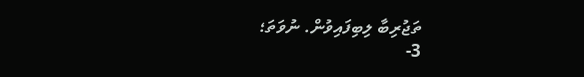ތަޖުރިބާ ލިބިފައިވުން. ނުވަތަ؛
3-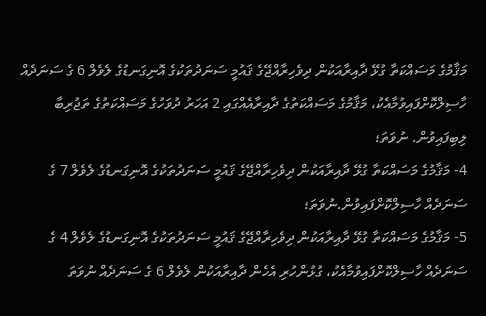މަޤާމުގެ މަސައްކަތާ ގުޅޭ ދާއިރާއަކުން ދިވެހިރާއްޖޭގެ ޤައުމީ ސަނަދުތަކުގެ އޮނިގަނޑުގެ ލެވެލް 6 ގެ ސަނަދެއް ހާސިލްކޮށްފައިވުމާއެކު، މަޤާމުގެ މަސައްކަތުގެ ދާއިރާއެއްގައި 2 އަހަރު ދުވަހުގެ މަސައްކަތުގެ ތަޖުރިބާ ލިބިފައިވުން. ނުވަތަ؛
4- މަޤާމުގެ މަސައްކަތާ ގުޅޭ ދާއިރާއަކުން ދިވެހިރާއްޖޭގެ ޤައުމީ ސަނަދުތަކުގެ އޮނިގަނޑުގެ ލެވެލް 7 ގެ ސަނަދެއް ހާސިލްކޮށްފައިވުން.ނުވަތަ؛
5- މަޤާމުގެ މަސައްކަތާ ގުޅޭ ދާއިރާއަކުން ދިވެހިރާއްޖޭގެ ޤައުމީ ސަނަދުތަކުގެ އޮނިގަނޑުގެ ލެވެލް 4 ގެ ސަނަދެއް ހާސިލްކޮށްފައިވުމާއެކު، ގުޅުންހުރި އެހެން ދާއިރާއަކުން ލެވެލް 6 ގެ ސަނަދެއް ނުވަތަ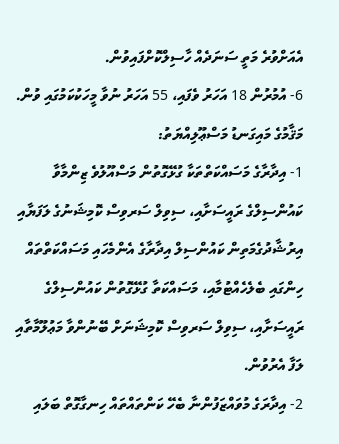އެއަށްވުރެ މަތީ ސަނަދެއް ހާސިލްކޮށްފައިވުން.
6- އުމުރުން 18 އަހަރު ވެފައި، 55 އަހަރު ނުވާ މީހަކުކަމުގައި ވުން.
މަޤާމުގެ މައިގަނޑު މަސްޢޫލިއްޔަތު:
1- އިދާރާގެ މަސައްކަތްތަކާ ގުޅޭގޮތުން މަސްއޫލުވެ ޒިންމާވާ ކައުންސިލްގެ ރައީސަށާއި، ސިވިލް ސަރވިސް ކޮމިޝަނުގެ ލަފަޔާއި އިރުޝާދުގެމަތިން ކައުންސިލް އިދާރާގެ އެންމެހައި މަސައްކަތްތައް ހިންގައި ބެލެހެއްޓުމާއި، މަސައްކަތާ ގުޅޭގޮތުން ކައުންސިލްގެ ރައީސަށާއި، ސިވިލް ސަރވިސް ކޮމިޝަނަށް ބޭނުންވާ މަޢުލޫމާތާއި ލަފާ އެރުވުން.
2- އިދާރަގެ މުވައްޒަފުންނާ ބެހޭ ކަންތައްތައް ހިނގާގޮތް ބަލައި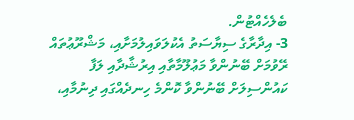ބެލެހެއްޓުން.
3- އިދާރާގެ ސިޔާސަތު އެކުލަވައިލުމަށާއި، މަޝްރޫޢުތައް ރޭވުމަށް ބޭނުންވާ މަޢުލޫމާތާއި އިރުޝާދާއި ލަފާ ކައުންސިލަށް ބޭނުންވާ ކޮންމެ ހިނދެއްގައި ދިނުމާއި،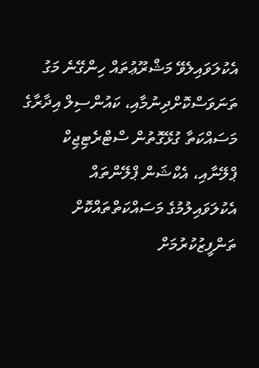އެކުލަވައިލެވޭ މަޝްރޫޢުތައް ހިންގޭނެ މަގު ތަނަވަސްކޮށްދިނުމާއި، ކައުންސިލް އިދާރާގެ މަސައްކަތާ ގުޅޭގޮތުން ސްޓްރެޓިޖިކް ޕްލޭނާއި، އެކްޝަން ޕްލޭންތައް އެކުލަވައިލުމުގެ މަސައްކަތްތައްކޮށް ތަންފީޒުކުރުމަށް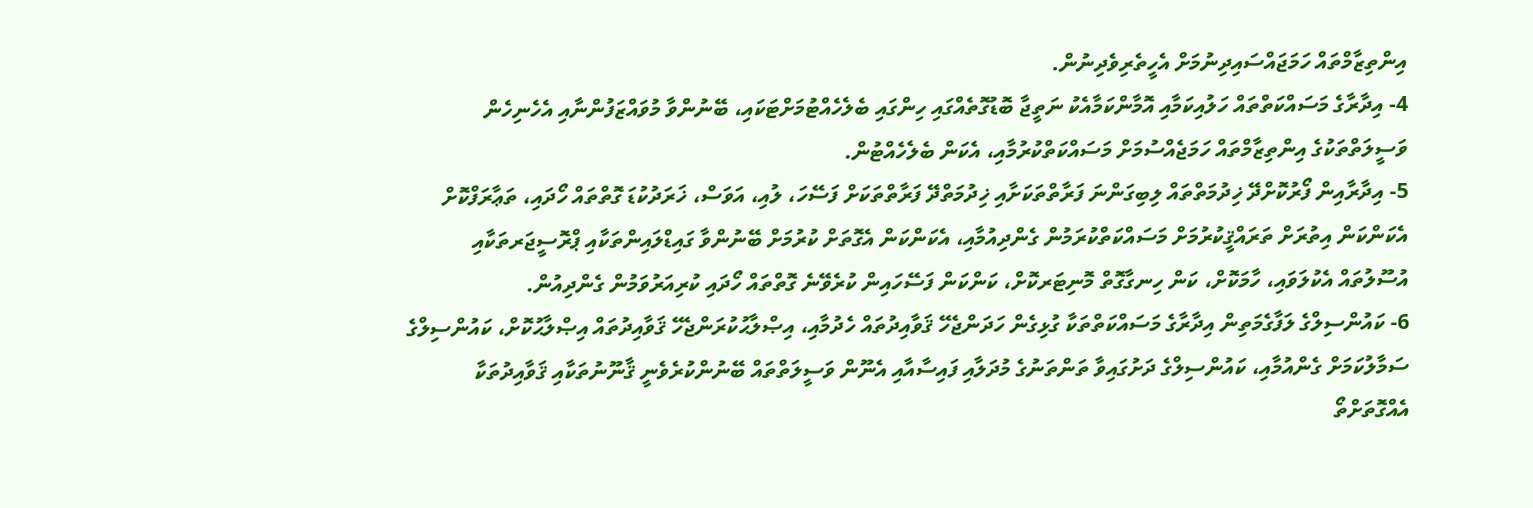އިންތިޒާމްތައް ހަމަޖައްސައިދިނުމަށް އެހީތެރިވެދިނުން.
4- އިދާރާގެ މަސައްކަތްތައް ހަލުއިކަމާއި އޮމާންކަމާއެކު ނަތީޖާ ބޮޑުގޮތެއްގައި ހިންގައި ބެލެހެއްޓުމަށްޓަކައި، ބޭނުންވާ މުވައްޒަފުންނާއި އެހެނިހެން ވަސީލަތްތަކުގެ އިންތިޒާމްތައް ހަމަޖެއްސުމަށް މަސައްކަތްކުރުމާއި، އެކަން ބެލެހެއްޓުން.
5- އިދާރާއިން ފޯރުކޮށްދޭ ޚިދުމަތްތައް ލިބިގަންނަ ފަރާތްތަކަށާއި ޚިދުމަތްދޭ ފަރާތްތަކަށް ފަސޭހަ، ލުއި، އަވަސް، ޚަރަދުކުޑަ ގޮތްތައް ހޯދައި، ތަޢާރަފްކޮށް އެކަންކަން އިތުރަށް ތަރައްޤީކުރުމަށް މަސައްކަތްކުރަމުން ގެންދިއުމާއި، އެކަންކަން އެގޮތަށް ކުރުމަށް ބޭނުންވާ ގައިޑްލައިންތަކާއި ޕްރޮސީޖަރތަކާއި އުސޫލުތައް އެކުލަވައި، ހާމަކޮށް، ކަން ހިނގާގޮތް މޮނިޓަރކޮށް، ކަންކަން ފަސޭހައިން ކުރެވޭނެ ގޮތްތައް ހޯދައި ކުރިއަރުވަމުން ގެންދިއުން.
6- ކައުންސިލްގެ ލަފާގެމަތިން އިދާރާގެ މަސައްކަތްތަކާ ގުޅިގެން ހަދަންޖެހޭ ޤަވާއިދުތައް ހެދުމާއި، އިޞްލާޙުކުރަންޖެހޭ ޤަވާއިދުތައް އިޞްލާޙުކޮށް، ކައުންސިލްގެ ސަމާލުކަމަށް ގެންއުމާއި، ކައުންސިލްގެ ދަށުގައިވާ ތަންތަނުގެ މުދަލާއި ފައިސާއާއި އެނޫން ވަސީލަތްތައް ބޭނުންކުރެވެނީ ޤާނޫނުތަކާއި ޤަވާއިދުތަކާ އެއްގޮތަށްތޯ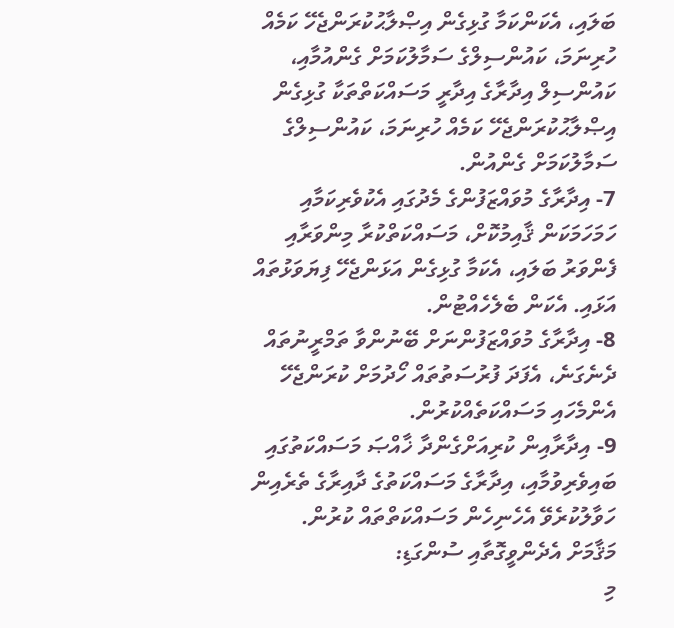ބަލައި، އެކަންކަމާ ގުޅިގެން އިޞްލާޙުކުރަންޖެހޭ ކަމެއް ހުރިނަމަ، ކައުންސިލްގެ ސަމާލުކަމަށް ގެންއުމާއި، ކައުންސިލް އިދާރާގެ އިދާރީ މަސައްކަތްތަކާ ގުޅިގެން އިޞްލާޙުކުރަންޖެހޭ ކަމެއް ހުރިނަމަ، ކައުންސިލްގެ ސަމާލުކަމަށް ގެންއުން.
7- އިދާރާގެ މުވައްޒަފުންގެ މެދުގައި އެކުވެރިކަމާއި ހަމަހަމަކަން ޤާއިމުކޮށް، މަސައްކަތްކުރާ މިންވަރާއި ފެންވަރު ބަލައި، އެކަމާ ގުޅިގެން އަޅަންޖެހޭ ފިޔަވަޅުތައް އަޅައި. އެކަން ބެލެހެއްޓުން.
8- އިދާރާގެ މުވައްޒަފުންނަށް ބޭނުންވާ ތަމްރީނުތައް ދެނެގަނެ، އެފަދަ ފުރުސަތުތައް ހޯދުމަށް ކުރަންޖެހޭ އެންމެހައި މަސައްކަތެއްކުރުން.
9- އިދާރާއިން ކުރިއަށްގެންދާ ޚާއްޞަ މަސައްކަތުގައި ބައިވެރިވުމާއި، އިދާރާގެ މަސައްކަތުގެ ދާއިރާގެ ތެރެއިން ހަވާލުކުރެވޭ އެހެނިހެން މަސައްކަތްތައް ކުރުން.
މަޤާމަށް އެދެންވީގޮތާއި ސުންގަޑި:
މި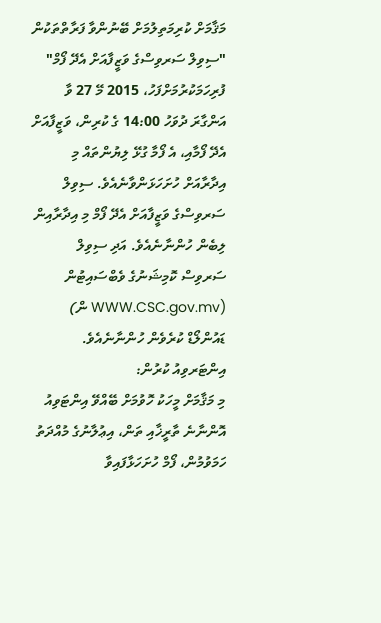މަޤާމަށް ކުރިމަތިލުމަށް ބޭނުންވާ ފަރާތްތަކުން "ސިވިލް ސަރވިސްގެ ވަޒީފާއަށް އެދޭ ފޯމް" ފުރިހަމަކުރުމަށްފަހު، 2015 މޭ 27 ވާ އަންގާރަ ދުވަހު 14:00 ގެ ކުރިން، ވަޒީފާއަށް އެދޭ ފޯމާއި، އެ ފޯމާ ގުޅޭ ލިޔުންތައް މި އިދާރާއަށް ހުށަހަޅަންވާނެއެވެ. ސިވިލް ސަރވިސްގެ ވަޒީފާއަށް އެދޭ ފޯމް މި އިދާރާއިން ލިބެން ހުންނާނެއެވެ. އަދި ސިވިލް ސަރވިސް ކޮމިޝަނުގެ ވެބްސައިޓުން (WWW.CSC.gov.mv ން) ޑައުންލޯޑް ކުރެވެން ހުންނާނެއެވެ.
އިންޓަރވިއު ކުރުން:
މި މަޤާމަށް މީހަކު ހޮވުމަށް ބޭއްވޭ އިންޓަވިއު އޮންނާނެ ތާރީޚާއި ތަން، އިޢުލާނުގެ މުއްދަތު ހަމަވުމުން، ފޯމް ހުށަހަޅާފައިވާ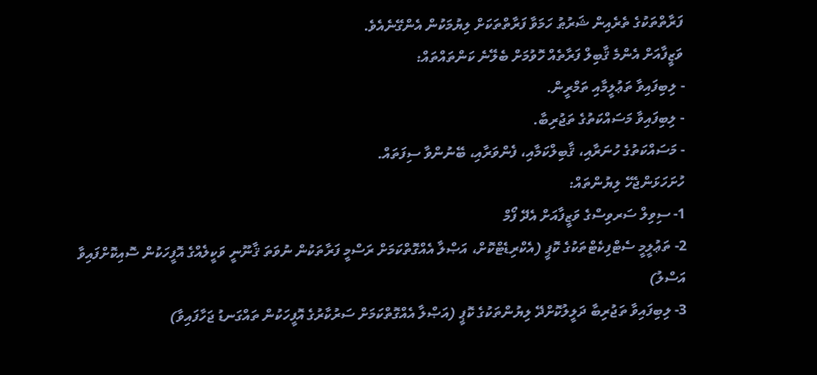ފަރާތްތަކުގެ ތެރެއިން ޝަރުޠު ހަމަވާ ފަރާތްތަކަށް ލިޔުމަކުން އެންގޭނެއެވެ.
ވަޒީފާއަށް އެންމެ ޤާބިލް ފަރާތެއް ހޮވުމަށް ބެލޭނެ ކަންތައްތައް:
- ލިބިފައިވާ ތަޢުލީމާއި ތަމްރީން.
- ލިބިފައިވާ މަސައްކަތުގެ ތަޖުރިބާ.
- މަސައްކަތުގެ ހުނަރާއި، ޤާބިލްކަމާއި، ފެންވަރާއި، ބޭނުންވާ ސިފަތައް.
ހުށަހަޅަންޖެހޭ ލިޔުންތައް:
1- ސިވިލް ސަރވިސްގެ ވަޒީފާއަށް އެދޭ ފޯމް
2- ތަޢުލީމީ ސެޓްފިކެޓްތަކުގެ ކޮޕީ (އެކްރިޑެޓްކޮށް، އަޞްލާ އެއްގޮތްކަމަށް ރަސްމީ ފަރާތަކުން ނުވަތަ ޤާނޫނީ ވަކީލެއްގެ އޮފީހަކުން ސޮއިކޮށްފައިވާ އަސްލު)
3- ލިބިފައިވާ ތަޖުރިބާ ދަލީލުކޮށްދޭ ލިޔުންތަކުގެ ކޮޕީ (އަޞްލާ އެއްގޮތްކަމަށް ސަރުކާރުގެ އޮފީހަކުން ތައްގަނޑު ޖަހާފައިވާ)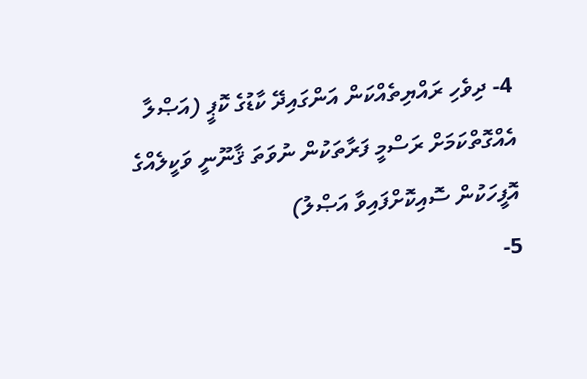4- ދިވެހި ރައްޔިތެއްކަން އަންގައިދޭ ކާޑުގެ ކޮޕީ (އަޞްލާ އެއްގޮތްކަމަށް ރަސްމީ ފަރާތަކުން ނުވަތަ ޤާނޫނީ ވަކީލެއްގެ އޮފީހަކުން ސޮއިކޮށްފައިވާ އަޞްލު)
5-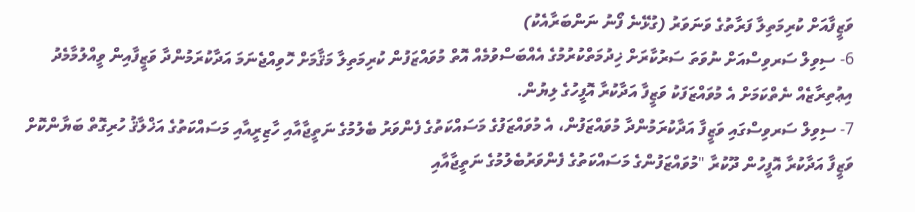ވަޒީފާއަށް ކުރިމަތިލާ ފަރާތުގެ ވަނަވަރު (ގުޅޭނެ ފޯނު ނަންބަރާއެކު)
6- ސިވިލް ސަރވިސްއަށް ނުވަތަ ސަރުކާރަށް ޚިދުމަތްކުރުމުގެ އެއްބަސްވުމެއް އޮތް މުވައްޒަފުން ކުރިމަތިލާ މަޤާމަށް ހޮވިއްޖެނަމަ އަދާކުރަމުންދާ ވަޒީފާއިން ވީއްލުމާމެދު އިޢުތިރާޒެއް ނެތްކަމަށް އެ މުވައްޒަފަކު ވަޒީފާ އަދާކުރާ އޮފީހުގެ ލިޔުން.
7- ސިވިލް ސަރވިސްގައި ވަޒީފާ އަދާކުރަމުންދާ މުވައްޒަފުން، އެ މުވައްޒަފުގެ މަސައްކަތުގެ ފެންވަރު ބެލުމުގެ ނަތީޖާއާއި ހާޒިރީއާއި މަސައްކަތުގެ އަޚްލާޤު ހުރިގޮތް ބަޔާންކޮށް ވަޒީފާ އަދާކުރާ އޮފީހުން ދޫކުރާ "މުވައްޒަފުންގެ މަސައްކަތުގެ ފެންވަރުބެލުމުގެ ނަތީޖާއާއި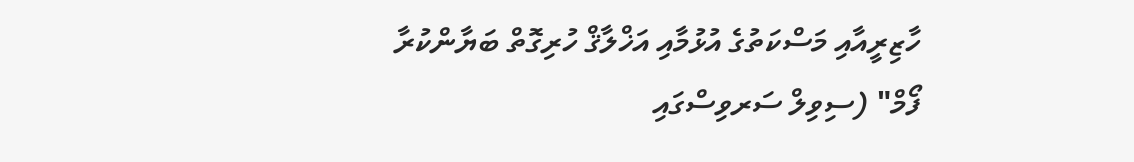ހާޒިރީއާއި މަސްކަތުގެ އުޅުމާއި އަޚްލާޤް ހުރިގޮތް ބަޔާންކުރާ ފޯމް" (ސިވިލް ސަރވިސްގައި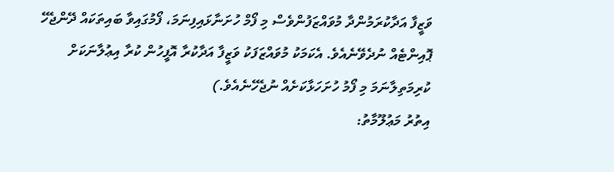ވަޒީފާ އަދާކުރަމުންދާ މުވައްޒަފުންވެސް މި ފޯމް ހުށަނާޅައިފިނަމަ، ފޯމުގައިވާ ބައިތަކައް ދޭންޖެހޭ ޕޮއިންޓެއް ނުދެވޭނެއެވެ. އެކަމަކު މުވައްޒަފަކު ވަޒީފާ އަދާކުރާ އޮފީހުން ކުރާ އިޢުލާނަކަށް ކުރިމަތިލާނަމަ މި ފޯމު ހުށަހަޅާކަށެއް ނުޖެހޭނެއެވެ.)
އިތުރު މަޢުލޫމާތު: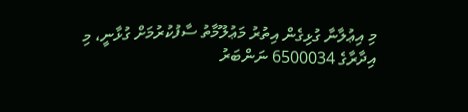މި އިޢުލާނާ ގުޅިގެން އިތުރު މަޢުލޫމާތު ސާފުކުރުމަށް ގުޅާނީ، މި އިދާރާގެ 6500034 ނަންބަރު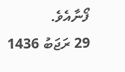ފޯނާއެވެ.
29 ރަޖަބު 1436